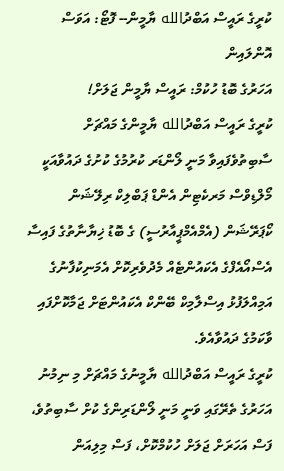ކުރީގެ ރައީސް އަބްދުالله ޔާމީން-- ފޮޓޯ: އަވަސް އޮންލައިން
އަހަރުގެ ބޮޑު ހުކުމް: ރައީސް ޔާމީން ޖަލަށް!
ކުރީގެ ރައީސް އަބްދުالله ޔާމީންގެ މައްޗަށް ސާބިތުވެފައިވާ މަނީ ލޯންޑަރ ކުރުމުގެ ކުށުގެ ދައުވާއަކީ މޯލްޑިވްސް މަރކެޓިން އެންޑް ޕަބްލިކް ރިލޭޝަން ކޯޕަރޭޝަން (އެމްއެމްޕީއާރުސީ) ގެ ބޮޑު ޚިޔާނާތުގެ ފައިސާ އެސްއޯއެފްގެ އެކައުންޓެއް މެދުވެރިކޮށް އެމަނިކުފާނުގެ އަމިއްލަފުޅު އިސްލާމިކް ބޭންކް އެކައުންޓަށް ޖަމާކޮށްފައި ވާކަމުގެ ދައުވާއެވެ.
ކުރީގެ ރައީސް އަބްދުالله ޔާމީނުގެ މައްޗަށް މި ނިމުނު އަހަރުގެ ތެރޭގައި ވަނީ މަނީ ލޯންޑަރިންގެ ކުށް ސާބިތުވެ، ފަސް އަހަރަށް ޖަލަށް ހުކުމްކޮށް، ފަސް މިލިއަން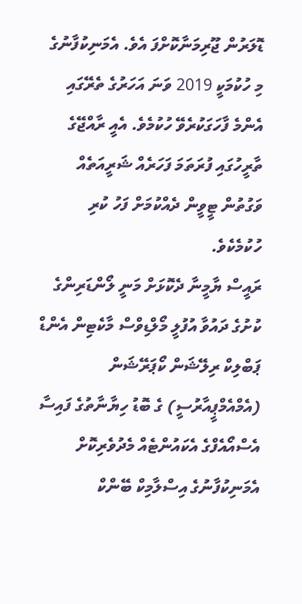ޑޮލަރުން ޖޫރިމަނާކޮށްފަ އެވެ. އެމަނިކުފާނުގެ މި ހުކުމަކީ 2019 ވަނަ އަހަރުގެ ތެރޭގައި އެންމެ ފާހަގަކުރެވޭ ހުކުމެވެ. އެއީ ރާއްޖޭގެ ތާރީހުގައި ފުރަތަމަ ފަހަރެއް ޝަރީއަތެއް ވަގުތުން ޓީވީން ދެއްކުމަށް ފަހު ކުރި ހުކުމެކެވެ.
ރައީސް ޔާމީނާ ދެކޮޅަށް މަނީ ލޯންޑަރިންގެ ކުށުގެ ދައުވާ އުފުލީ މޯލްޑިވްސް މާކެޓިން އެންޑް ޕަބްލިކް ރިލޭޝަން ކޯޕަރޭޝަން (އެމްއެމްޕީއާރުސީ) ގެ ބޮޑު ހިޔާނާތުގެ ފައިސާ އެސްއޯއެފްގެ އެކައުންޓެއް މެދުވެރިކޮށް އެމަނިކުފާނުގެ އިސްލާމިކް ބޭންކް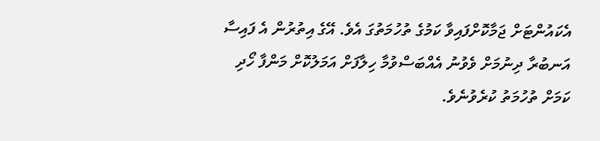އެކައުންޓަށް ޖަމާކޮށްފައިވާ ކަމުގެ ތުހުމަތުގަ އެވެ. އޭގެ އިތުރުން އެ ފައިސާ އަނބުރާ ދިނުމަށް ވެވުނު އެއްބަސްވުމާ ހިލާފަށް އަމަލުކޮށް މަންފާ ހޯދި ކަމަށް ތުހުމަތު ކުރެވުނެވެ.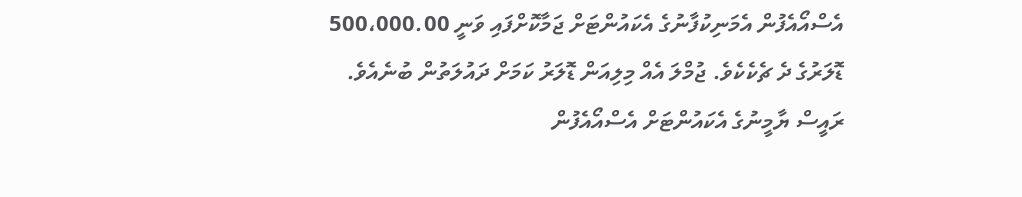އެސްއޯއެފުން އެމަނިކުފާނުގެ އެކައުންޓަށް ޖަމާކޮށްފައި ވަނީ 500،000.00 ޑޮލަރުގެ ދެ ޗެކެކެވެ. ޖުމްލަ އެއް މިލިއަން ޑޮލަރު ކަމަށް ދައުލަތުން ބުނެއެވެ.
ރައީސް ޔާމީނުގެ އެކައުންޓަށް އެސްއޯއެފުން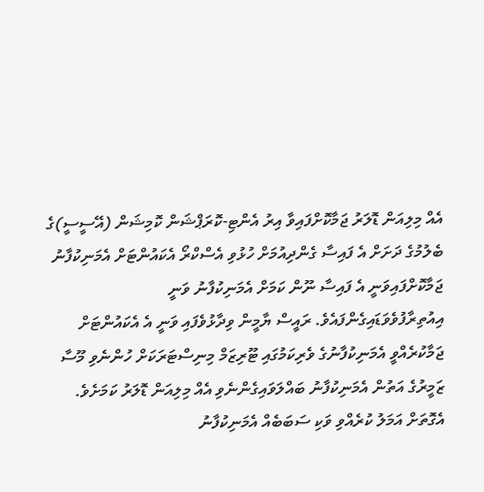އެއް މިލިއަން ޑޮލަރު ޖަމާކޮށްފައިވާ އިރު އެންޓި-ކޮރަޕްޝަން ކޮމިޝަން (އޭސީސީ)ގެ ބެލުމުގެ ދަށަށް އެ ފައިސާ ގެންދިއުމަށް ހުޅުވި އެސްކްރޯ އެކައުންޓަށް އެމަނިކުފާނު ޖަމާކޮށްފައިވަނީ އެ ފައިސާ ނޫން ކަމަށް އެމަނިކުފާނު ވަނީ އިއުތިރާފުވެވަޑައިގެންފައެވެ. ރައީސް ޔާމީން ވިދާޅުވެފައި ވަނީ އެ އެކައުންޓަށް ޖަމާކުރެއްވީ އެމަނިކުފާނުގެ ވެރިކަމުގައި ޓޫރިޒަމް މިނިސްޓަރަކަށް ހުންނެވި މޫސާ ޒަމީރުގެ އަތުން އެމަނިކުފާނު ބައްލަވައިގެންނެވި އެއް މިލިއަން ޑޮލަރު ކަމަށެވެ.
އެގޮތަށް އަމަލު ކުރެއްވި ވަކި ސަބަބެއް އެމަނިކުފާނު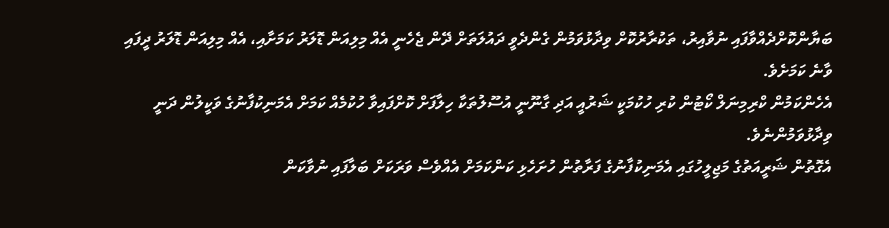ބަޔާންކޮށްދެއްވާފައި ނުވާއިރު، ތަކުރާރުކޮށް ވިދާޅުވަމުން ގެންދެވީ ދައުލަތަށް ދޭން ޖެހެނީ އެއް މިލިއަން ޑޮލަރު ކަމަށާއި، އެއް މިލިއަން ޑޮލަރު ދީފައި ވާނެ ކަމަށެވެ.
އެހެންކަމުން ކްރިމިނަލް ކޯޓުން ކުރި ހުކުމަކީ ޝަރުއީ އަދި ގާނޫނީ އުސޫލުތަކާ ހިލާފަށް ކޮށްފައިވާ ހުކުމެއް ކަމަށް އެމަނިކުފާނުގެ ވަކީލުން ދަނީ ވިދާޅުވަމުންނެވެ.
އެގޮތުން ޝަރީއަތުގެ މަޖިލީހުގައި އެމަނިކުފާނުގެ ފަރާތުން ހުށަހެޅި ކަންކަމަށް އެއްވެސް ވަރަކަށް ބަލާފައި ނުވާކަން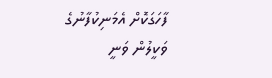ފާހަގަކޮށް އެމަނިކުފާނުގެ ވަކީލުން ވަނީ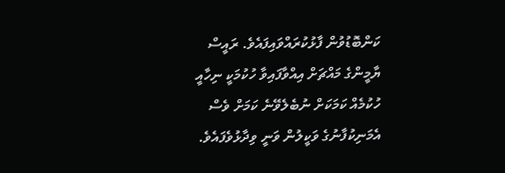ކަންބޮޑުވުން ފާޅުކުރައްވައިފައެވެ. ރައީސް ޔާމީންގެ މައްޗަށް އިއްވާފައިވާ ހުކުމަކީ ނިހާއީ ހުކުމެއް ކަމަކަށް ނުބެލެވޭނެ ކަމަށް ވެސް އެމަނިކުފާނުގެ ވަކީލުން ވަނީ ވިދާޅުވެފައެވެ.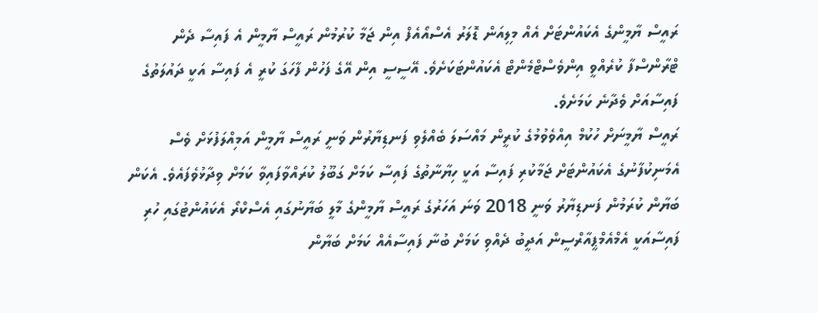ރައީސް ޔާމީންގެ އެކައުންޓަށް އެއް މިލިއަން ޑޮލަރު އެސްއޯއެފް އިން ޖަމާ ކުރުމުން ރައީސް ޔާމީން އެ ފައިސާ ދެން ޓްރާންސްފާ ކުރެއްވީ އިންވެސްޓްމެންޓް އެކައުންޓަކަށެވެ. އޭސީސީ އިން އޭގެ ފަހުން ފާހަގަ ކުރީ އެ ފައިސާ އަކީ ދައުލަތުގެ ފައިސާއަށް ވެދާނެ ކަމަށެވެ.
ރައީސް ޔާމީނަށް ހުކުމް އިއްވެވުމުގެ ކުރީން މައްސަލަ ބެއްލެވި ފަނޑިޔާރުން ވަނީ ރައީސް ޔާމީން އަމިއްލަފުޅަށް ވެސް އެމަނިކުފާނުގެ އެކައުންޓަށް ޖަމާކުރި ފައިސާ އަކީ ހިޔާނާތުގެ ފައިސާ ކަމަށް ގަބޫލު ކުރައްވާފައިވާ ކަމަށް ވިދާޅުވެފައެވެ. އެކަން ބަޔާން ކުރަމުން ފަނޑިޔާރު ވަނީ 2018 ވަނަ އަހަރުގެ ރައީސް ޔާމީންގެ މާލީ ބަޔާނުގައި އެސްކްރޯ އެކައުންޓުގައި ހުރި ފައިސާއަކީ އެމްއެމްޕީއާރްސީން އަދީބު ދެއްވި ކަމަށް ބުނާ ފައިސާއެއް ކަމަށް ބަޔާން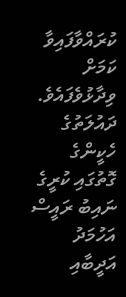ކުރައްވާފައިވާ ކަމަށް ވިދާޅުވެފައެވެ.
ދައުލަތުގެ ހެކީންގެ ގޮތުގައި ކުރީގެ ނައިބު ރައީސް އަހުމަދު އަދީބާއި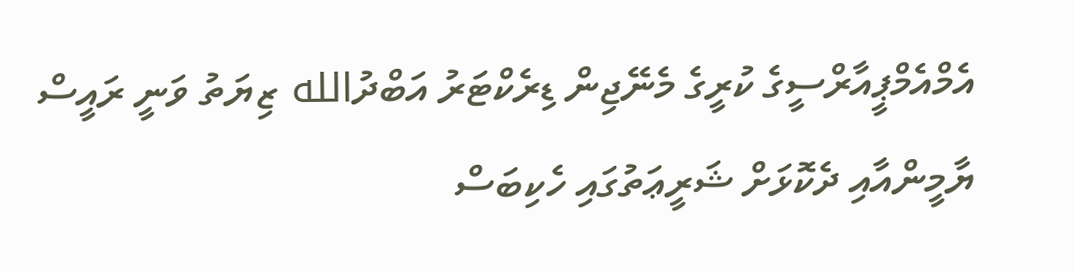އެމްއެމްޕީއާރްސީގެ ކުރީގެ މެނޭޖިން ޑިރެކްޓަރު އަބްދުالله ޒިޔަތު ވަނީ ރައީސް ޔާމީންއާއި ދެކޮޅަށް ޝަރީޢަތުގައި ހެކިބަސް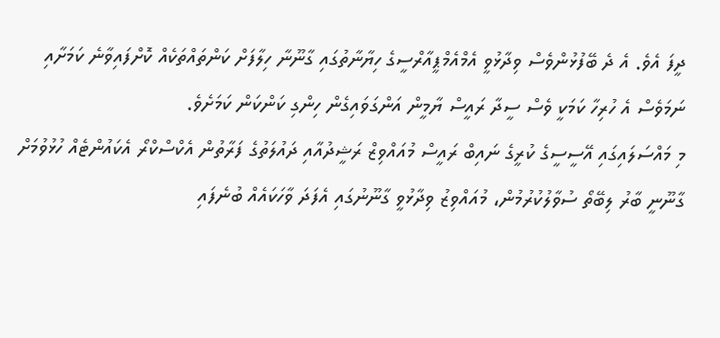ދީފަ އެވެ. އެ ދެ ބޭފުޅުންވެސް ވިދާޅުވީ އެމްއެމްޕީއާރްސީގެ ހިޔާނާތުގައި ގާނޫނާ ހިލާފަށް ކަންތައްތަކެއް ކޮށްފައިވާނެ ކަމަށާއި ނަމަވެސް އެ ހުރިހާ ކަމަކީ ވެސް ސީދާ ރައީސް ޔާމީން އަންގަވައިގެން ހިންގި ކަންކަން ކަމަށެވެ.
މި މައްސަލައިގައި އޭސީސީގެ ކުރީގެ ނައިބް ރައީސް މުއައްވިޒް ރަޝީދުއާއި ދައުލަތުގެ ފަރާތުން އެކްސްކްރޯ އެކައުންޓެއް ހުޅުވުމަށް ގާނޫނީ ބާރު ލިބޭތޯ ސުވާލުކުރުމުން، މުއައްވިޒު ވިދާޅުވީ ގާނޫނުގައި އެފަދަ ވާހަކައެއް ބުނެފައި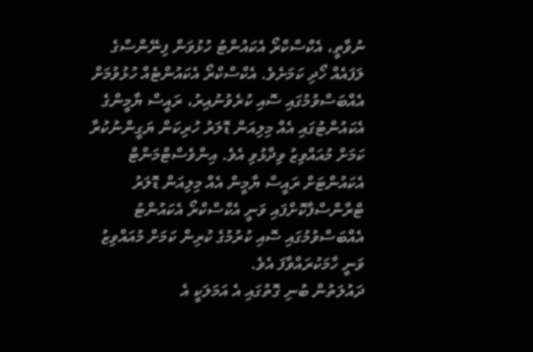ނުވާތީ، އެކްސްކްރޯ އެކައުންޓު ހުޅުވަން ފިނޭންސްގެ ލަފައެއް ހޯދި ކަމަށެވެ. އެކްސްކްރޯ އެކައުންޓެއް ހުޅުވުމަށް އެއްބަސްވުމުގައި ސޮއި ކުރެވުނުއިރު، ރައީސް ޔާމީންގެ އެކައުންޓުގައި އެއް މިލިއަން ޑޮލަރު ހުރިކަން ޔަގީންނުކުރާ ކަމަށް މުއައްވިޒު ވިދާޅުވި އެވެ. އިންވެސްޓްމަންޓް އެކައުންޓަށް ރައީސް ޔާމީން އެއް މިލިއަން ޑޮލަރު ޓްރާންސްފާކޮށްފައި ވަނީ އެކްސްކްރޯ އެކައުންޓު އެއްބަސްވުމުގައި ސޮއި ކުރުމުގެ ކުރިން ކަމަށް މުއައްވިޒު ވަނީ ހާމަކުރައްވާފަ އެވެ.
ދައުލަތުން ބުނި ގޮތުގައި އެ އަމަލަކީ އެ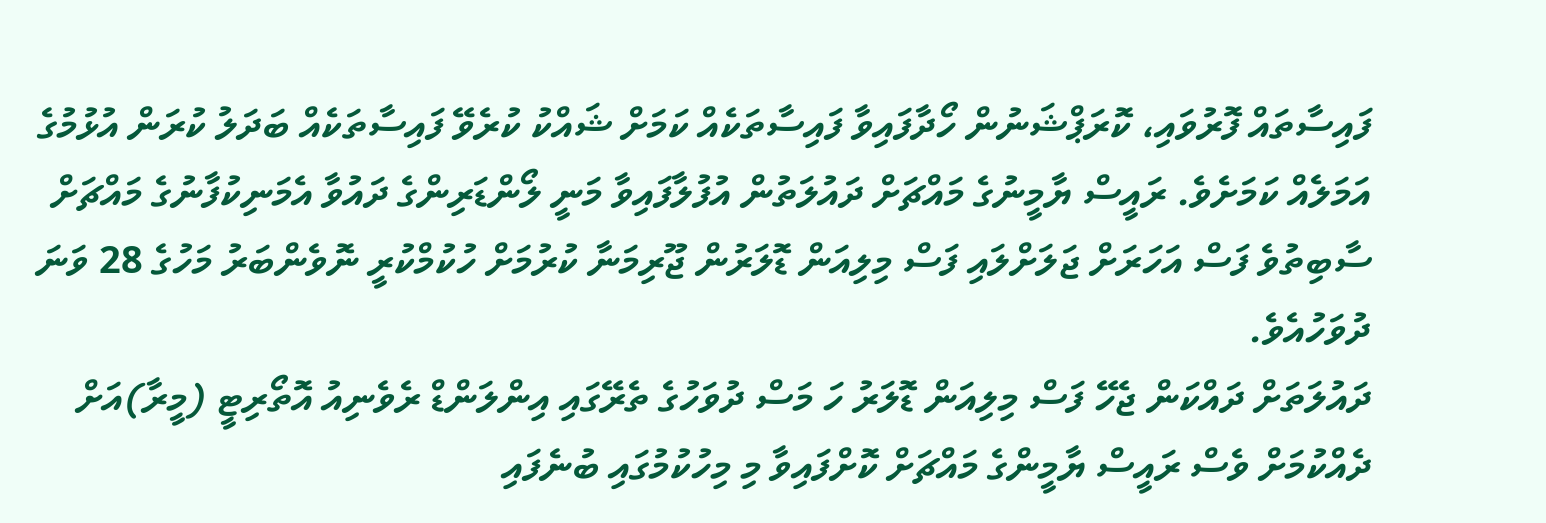ފައިސާތައް ފޮރުވައި، ކޮރަޕްޝަނުން ހޯދާފައިވާ ފައިސާތަކެއް ކަމަށް ޝައްކު ކުރެވޭ ފައިސާތަކެއް ބަދަލު ކުރަން އުޅުމުގެ އަމަލެއް ކަމަށެވެ. ރައީސް ޔާމީނުގެ މައްޗަށް ދައުލަތުން އުފުލާފައިވާ މަނީ ލޯންޑަރިންގެ ދައުވާ އެމަނިކުފާނުގެ މައްޗަށް ސާބިތުވެ ފަސް އަހަރަށް ޖަލަށްލައި ފަސް މިލިއަން ޑޮލަރުން ޖޫރިމަނާ ކުރުމަށް ހުކުމްކުރީ ނޮވެންބަރު މަހުގެ 28 ވަނަ ދުވަހުއެވެ.
ދައުލަތަށް ދައްކަން ޖެހޭ ފަސް މިލިއަން ޑޮލަރު ހަ މަސް ދުވަހުގެ ތެރޭގައި އިންލަންޑް ރެވެނިއު އޮތޯރިޓީ (މީރާ)އަށް ދެއްކުމަށް ވެސް ރައީސް ޔާމީންގެ މައްޗަށް ކޮށްފައިވާ މި މިހުކުމުގައި ބުނެފައި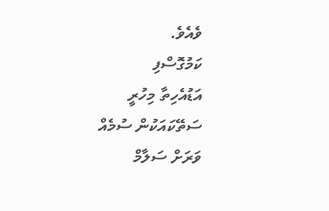ވެއެވެ.
ކަމުގޮސްފި
އަޑުއެހިތާ މިހުރީ
ސަތޭކައަކުން ސުމެއް
ވަރަށް ސަލާމް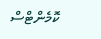ކޮމެންޓްސް